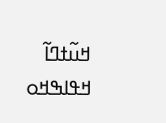ߞߎ߬ߙߣߊ߬ ߞߟߊߒߞߋ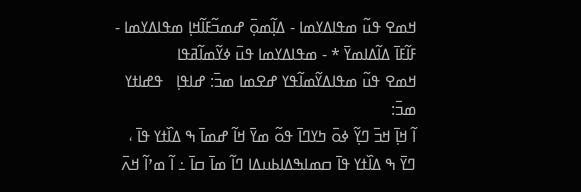ߞߘߐ ߟߎ߬ ߘߟߊߡߌߘߊ - ߡߊ߲߬ߘߋ߲߫ ߝߘߏ߬ߓߊ߬ߞߊ߲ ߘߟߊߡߌߘߊ - ߓߊ߬ߓߊ߫ ߡߊ߬ߡߊߘߌ߫ * - ߘߟߊߡߌߘߊ ߟߎ߫ ߦߌ߬ߘߊ߬ߥߟߊ
ߞߘߐ ߟߎ߬ ߘߟߊߡߌ߬ߘߊ߬ߟߌ ߝߐߘߊ ߘߏ߫: ߝߊߟߊ߲   ߟߝߊߙߌ ߘߏ߫:
ߊ߬ ߞߊ߲߫ ߞߏ߫ ߣߌ߲߬ ߦߋ߫ ߤߌߣߊ߫ ߟߋ߬ ߘߌ߫ ߞߊ߬ ߝߘߊ߫ ߒ ߡߊ߰ߙߌ ߟߊ߫ ، ߣߌ߫ ߒ ߡߊ߰ߙߌ ߟߊ߫ ߛߘߊߒߡߊߕߎߡߊ ߣߊ߬ ߘߊ߫ ߛߊ߫ ߸ ߊ߬ ߘߴߊ߬ ߞߍ߫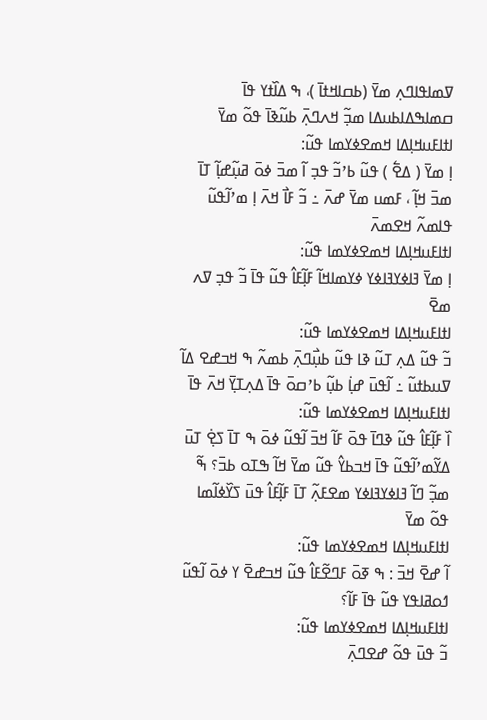ߜߘߊߟߊߣߍ߲ ߘߌ߫ (ߕߛߊߞߙߊ߫ )، ߒ ߡߊ߰ߙߌ ߟߊ߫ ߛߘߊߒߡߊߕߎߡߊ ߘߏ߲߬ ߞߍߣߍ߲߫ ߕߎ߬ߢߊ߫ ߟߋ߬ ߘߌ߫
ߊߙߊߓߎߞߊ߲ߡߊ ߞߘߐߦߌߘߊ ߟߎ߬:
ߊ߲ ߘߌ߫ ( ߡߐ߱ ) ߟߎ߬ ߕߴߏ߬ ߟߏ߲ ߊ߬ ߘߏ߫ ߦߋ߫ ߥߎ߲߬ߝߊ߲߬ ߠߊ߫ ߘߏ߫ ߞߊ߲߬ ، ߓߘߎ ߘߌ߫ ߝߍ߫ ߸ ߏ߬ ߓߊ߯ ߞߍ߫ ߊ߲ ߘߴߊ߬ߟߎ߬ ߟߊߘߍ߬ ߞߐߘߍ߫
ߊߙߊߓߎߞߊ߲ߡߊ ߞߘߐߦߌߘߊ ߟߎ߬:
ߊ߲ ߘߌ߫ ߔߊߦߌߔߊߦߌ ߦߌߘߊߞߊ߬ ߓߊ߲߬ߓߊ߮ ߟߎ߬ ߟߊ߫ ߏ߬ ߟߏ߲ ߜߍ ߘߐ߫
ߊߙߊߓߎߞߊ߲ߡߊ ߞߘߐߦߌߘߊ ߟߎ߬:
ߏ߬ ߟߎ߬ ߡߍ߲ ߠߎ߬ ߢߊ ߟߎ߬ ߕߎ߲߯ߣߍ߲߫ ߕߘߍ߬ ߒ ߞߏߝߐ ߡߊ߬ ߜߎߕߙߎ߬ ߸ ߊ߬ߟߎ߫ ߝߊ߲߭ ߕߎ߲߬ ߕߴߛߋ߫ ߟߊ߫ ߡߍ߲ߠߌ߲߫ ߞߍ߫ ߟߊ߫
ߊߙߊߓߎߞߊ߲ߡߊ ߞߘߐߦߌߘߊ ߟߎ߬:
ߊ߰ ߓߊ߲߬ߓߊ߮ ߟߎ߬ ߢߣߊ߫ ߟߋ߫ ߓߊ߬ ߞߏ߫ ߊ߬ߟߎ߬ ߦߋ߫ ߒ ߠߊ߫ ߖߐ߲߭ ߠߎ߫ ߡߌ߬ߘߴߊ߬ߟߎ߬ ߟߊ߫ ߞߏߕߌ߮ ߟߎ߬ ߘߌ߫ ߞߊ߬ ߒߠߋ ߕߏ߫؟ ߒ߬ ߘߏ߲߬ ߣߊ߬ ߔߊߦߌߔߊߦߌ ߘߐߓߍ߲߬ ߠߊ߫ ߓߊ߲߬ߓߊ߮ ߟߎ߫ ߖߌ߰ߦߊ߬ߘߊ ߟߋ߬ ߘߌ߫
ߊߙߊߓߎߞߊ߲ߡߊ ߞߘߐߦߌߘߊ ߟߎ߬:
ߊ߬ ߝߐ߫ ߞߏ߫ : ߒ ߧߋ߫ ߓߣߐ߬ߓߊ߮ ߟߎ߬ ߞߏߝߐ߫ ߌ ߦߋ߫ ߊ߬ߟߎ߬ ߗߋߥߊߟߌ ߟߎ߬ ߟߊ߫ ߓߊ߬؟
ߊߙߊߓߎߞߊ߲ߡߊ ߞߘߐߦߌߘߊ ߟߎ߬:
ߏ߬ ߟߎ߫ ߟߋ߬ ߝߐߣߍ߲߫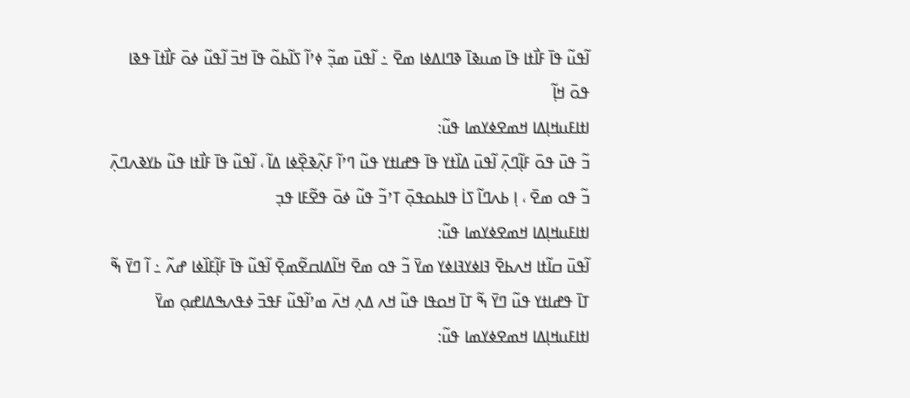ߊ߬ߟߎ߬ ߟߊ߫ ߓߊ߯ߙߊ ߟߊ߫ ߘߎߢߊ߫ ߢߣߊߡߦߊ ߘߐ߫ ߸ ߊ߬ߟߎ߫ ߘߏ߲߬ ߦߴߊ߬ ߖߊ߬ߕߋ߬ ߟߊ߫ ߞߏ߫ ߊ߬ߟߎ߬ ߦߋ߫ ߓߊ߯ߙߊ߫ ߟߢߊ ߟߋ߫ ߞߊ߲߬
ߊߙߊߓߎߞߊ߲ߡߊ ߞߘߐߦߌߘߊ ߟߎ߬:
ߏ߬ ߟߎ߫ ߟߋ߫ ߓߊ߲߬ߣߍ߲߫ ߊ߬ߟߎ߫ ߡߊ߰ߙߌ ߟߊ߫ ߟߝߊߙߌ ߟߎ߬ ߣߴߊ߬ ߓߍ߲߬ߢߐ߲߰ߦߊ ߡߊ߬ ، ߊ߬ߟߎ߬ ߟߊ߫ ߓߊ߯ߙߊ ߟߎ߬ ߕߌߢߍߣߍ߲߫ ߏ߬ ߟߋ ߘߐ߫ ، ߊ߲ ߕߍߣߊ߬ ߖߊ߭ ߟߊߕߋߟߋ߲߫ ߠߴߏ߬ ߟߎ߬ ߦߋ߫ ߟߐ߬ߓߊ ߟߏ߲
ߊߙߊߓߎߞߊ߲ߡߊ ߞߘߐߦߌߘߊ ߟߎ߬:
ߊ߬ߟߎ߫ ߛߊ߬ߙߊ ߞߍߕߐ߫ ߔߊߦߌߔߊߦߌ ߘߌ߫ ߏ߬ ߟߋ ߘߐ߫ ߞߊ߬ߡߊߛߐ߬ߘߐ߲߫ ߊ߬ߟߎ߬ ߟߊ߫ ߓߊ߲߬ߓߊ߰ߦߊ ߝߍ߬ ߸ ߊ߬ ߣߌ߫ ߒ߬ ߠߊ߫ ߟߝߊߙߌ ߟߎ߬ ߣߌ߫ ߒ߬ ߠߊ߫ ߞߋߟߊ ߟߎ߬ ߞߍ ߡߍ߲ ߞߍ߫ ߘߴߊ߬ߟߎ߬ ߓߟߏ߫ ߦߟߍߒߡߊߝߋ߲ ߘߌ߫
ߊߙߊߓߎߞߊ߲ߡߊ ߞߘߐߦߌߘߊ ߟߎ߬: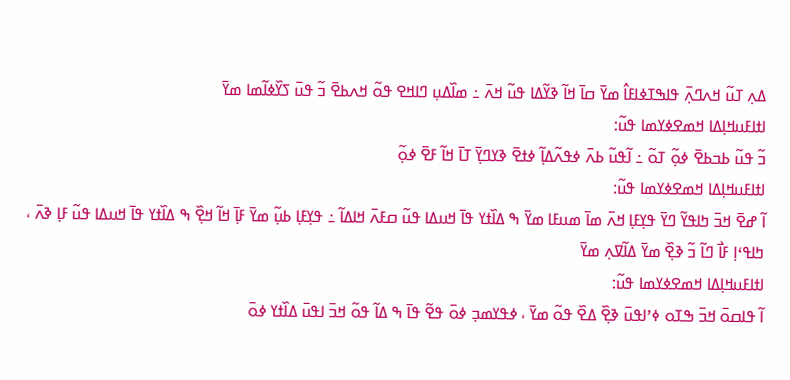ߡߍ߲ ߠߎ߬ ߞߍߣߍ߲߫ ߟߊߒߠߦߊߓߊ߮ ߘߌ߫ ߛߊ߫ ߞߊ߬ ߢߌ߬ߡߊ ߟߎ߬ ߞߍ߫ ߸ ߘߊ߰ߡߎ߲ ߣߊߞߐ ߟߋ߬ ߞߍߕߐ߫ ߏ߬ ߟߎ߫ ߖߌ߰ߦߊ߬ߘߊ ߘߌ߫
ߊߙߊߓߎߞߊ߲ߡߊ ߞߘߐߦߌߘߊ ߟߎ߬:
ߏ߬ ߟߎ߬ ߕߏߕߐ߫ ߦߋ߲߬ ߠߋ߬ ߸ ߊ߬ߟߎ߬ ߕߍ߫ ߦߟߍ߬ߡߊ߲߬ ߦߙߐ߫ ߢߌߣߌ߲߫ ߠߊ߫ ߞߊ߬ ߓߐ߫ ߦߋ߲߬
ߊߙߊߓߎߞߊ߲ߡߊ ߞߘߐߦߌߘߊ ߟߎ߬:
ߊ߬ ߝߐ߫ ߞߏ߫ ߤߊߟߌ߬ ߣߌ߫ ߟߌ߲ߓߊ߲ ߞߍ߫ ߘߊ߫ ߘߎߓߊ ߘߌ߫ ߒ ߡߊ߰ߙߌ ߟߊ߫ ߞߎߡߊ ߟߎ߬ ߛߓߍ߫ ߞߊߡߊ߬ ߸ ߟߌ߲ߓߊ߲ ߕߎ߲߬ ߘߌ߫ ߓߊ߲߫ ߞߊ߬ ߞߐ߲߰ ߒ ߡߊ߰ߙߌ ߟߊ߫ ߞߎߡߊ ߟߎ߬ ߓߊ߲ ߢߍ߫ ، ߤߊߟߵߊ߲ ߓߊ߯ ߣߊ߬ ߏ߬ ߢߐ߲߰ ߘߌ߫ ߡߊ߬ߜߍ߲ ߘߌ߫
ߊߙߊߓߎߞߊ߲ߡߊ ߞߘߐߦߌߘߊ ߟߎ߬:
ߊ߬ ߟߊߛߋ߫ ߞߏ߫ ߒߠߋ ߦߴߊߟߎ߫ ߢߐ߲߰ ߡߐ߰ ߟߋ߬ ߘߌ߫ ، ߦߟߌߘߏ߲ ߦߋ߫ ߟߐ߬ ߟߊ߫ ߒ ߡߊ߬ ߟߋ߬ ߞߏ߫ ߊߟߎ߫ ߡߊ߰ߙߌ ߦߋ߫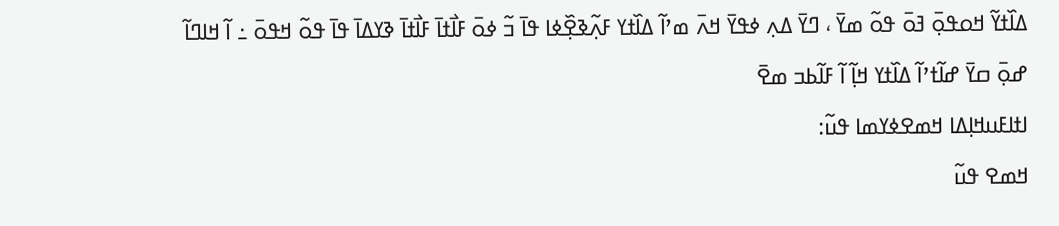ߡߊ߰ߙߌ߬ ߞߋߟߋ߲߫ ߔߋ߫ ߟߋ߬ ߘߌ߫ ، ߣߌ߫ ߡߍ߲ ߦߟߌ߫ ߞߍ߫ ߘߴߊ߬ ߡߊ߰ߙߌ ߓߍ߲߬ߢߐ߲߰ߦߊ ߟߊ߫ ߏ߬ ߦߋ߫ ߓߊ߯ߙߊ߫ ߓߊ߯ߙߊ߫ ߢߌߡߊ߫ ߟߊ߫ ߟߋ߬ ߞߟߋ߫ ߸ ߊ߬ ߞߊߣߊ߬ ߝߋ߲߫ ߛߌ߫ ߝߊ߬ߙߴߊ߬ ߡߊ߰ߙߌ ߞߊ߲߬ ߊ߬ ߓߊ߬ߕߏ ߘߐ߫
ߊߙߊߓߎߞߊ߲ߡߊ ߞߘߐߦߌߘߊ ߟߎ߬:
ߞߘߐ ߟߎ߬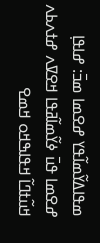ߘߟߊߡߌ߬ߘߊ߬ߟߌ ߝߐߘߊ ߘߏ߫: ߝߊߟߊ߲
ߝߐߘߊ ߟߎ߫ ߦߌ߬ߘߊ߬ߥߟߊ ߞߐߜߍ ߝߙߍߕߍ
ߞߎ߬ߙߣߊ߬ ߞߟߊߒߞߋ ߞߘߐ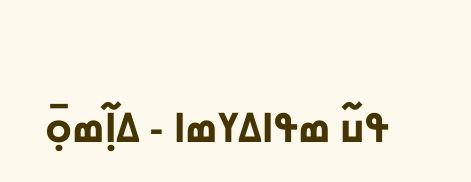ߟߎ߬ ߘߟߊߡߌߘߊ - ߡߊ߲߬ߘߋ߲߫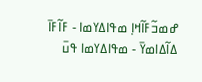ߝߘߏ߬ߓߊ߬ߞߊ߲ ߘߟߊߡߌߘߊ - ߓߊ߬ߓߊ߫ ߡߊ߬ߡߊߘߌ߫ - ߘߟߊߡߌߘߊ ߟߎ߫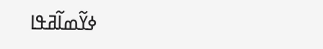ߦߌ߬ߘߊ߬ߥߟߊ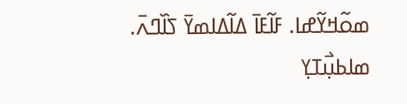ߘߋ߬ߞߌ߬ߝߊ. ߓߊ߬ߓߊ߫ ߡߊ߬ߡߊߘߌ߫ ߖߊ߰ߣߍ߫.
ߘߊߕߎ߲߯ߠߌ߲